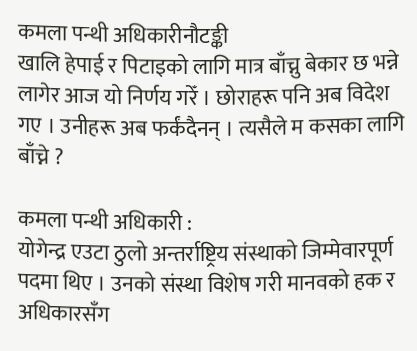कमला पन्थी अधिकारीनौटङ्की
खालि हेपाई र पिटाइको लागि मात्र बाँच्नु बेकार छ भन्ने लागेर आज यो निर्णय गरेँ । छोराहरू पनि अब विदेश गए । उनीहरू अब फर्कंदैनन् । त्यसैले म कसका लागि बाँच्ने ?

कमला पन्थी अधिकारी :
योगेन्द्र एउटा ठुलो अन्तर्राष्ट्रिय संस्थाको जिम्मेवारपूर्ण पदमा थिए । उनको संस्था विशेष गरी मानवको हक र अधिकारसँग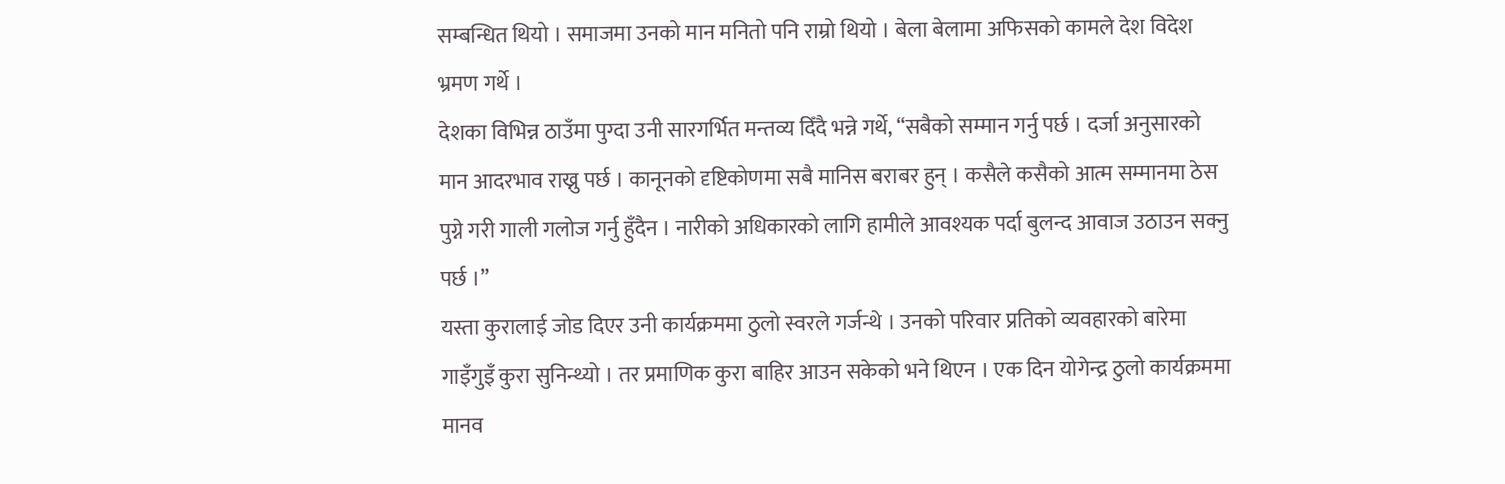सम्बन्धित थियो । समाजमा उनको मान मनितो पनि राम्रो थियो । बेला बेलामा अफिसको कामले देश विदेश भ्रमण गर्थे ।
देशका विभिन्न ठाउँमा पुग्दा उनी सारगर्भित मन्तव्य दिँदै भन्ने गर्थे, “सबैको सम्मान गर्नु पर्छ । दर्जा अनुसारको मान आदरभाव राख्नु पर्छ । कानूनको दृष्टिकोणमा सबै मानिस बराबर हुन् । कसैले कसैको आत्म सम्मानमा ठेस पुग्ने गरी गाली गलोज गर्नु हुँदैन । नारीको अधिकारको लागि हामीले आवश्यक पर्दा बुलन्द आवाज उठाउन सक्नु पर्छ ।”
यस्ता कुरालाई जोड दिएर उनी कार्यक्रममा ठुलो स्वरले गर्जन्थे । उनको परिवार प्रतिको व्यवहारको बारेमा गाइँगुइँ कुरा सुनिन्थ्यो । तर प्रमाणिक कुरा बाहिर आउन सकेको भने थिएन । एक दिन योगेन्द्र ठुलो कार्यक्रममा मानव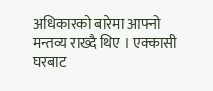अधिकारको बारेमा आफ्नो मन्तव्य राख्दै थिए । एक्कासी घरबाट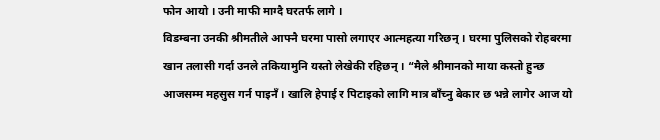फोन आयो । उनी माफी माग्दै घरतर्फ लागे ।
विडम्बना उनकी श्रीमतीले आफ्नै घरमा पासो लगाएर आत्महत्या गरिछन् । घरमा पुलिसको रोहबरमा खान तलासी गर्दा उनले तकियामुनि यस्तो लेखेकी रहिछन् । “मैले श्रीमानको माया कस्तो हुन्छ आजसम्म महसुस गर्न पाइनँ । खालि हेपाई र पिटाइको लागि मात्र बाँच्नु बेकार छ भन्ने लागेर आज यो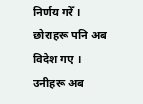निर्णय गरेँ । छोराहरू पनि अब विदेश गए । उनीहरू अब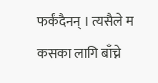फर्कंदैनन् । त्यसैले म कसका लागि बाँच्ने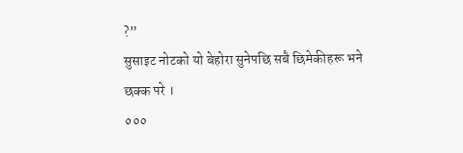?”
सुसाइट नोटको यो बेहोरा सुनेपछि सबै छिमेकीहरू भने छक्क परे ।
०००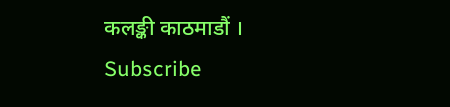कलङ्की काठमाडौं ।
Subscribe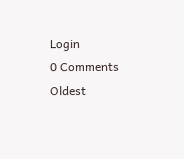Login
0 Comments
Oldest